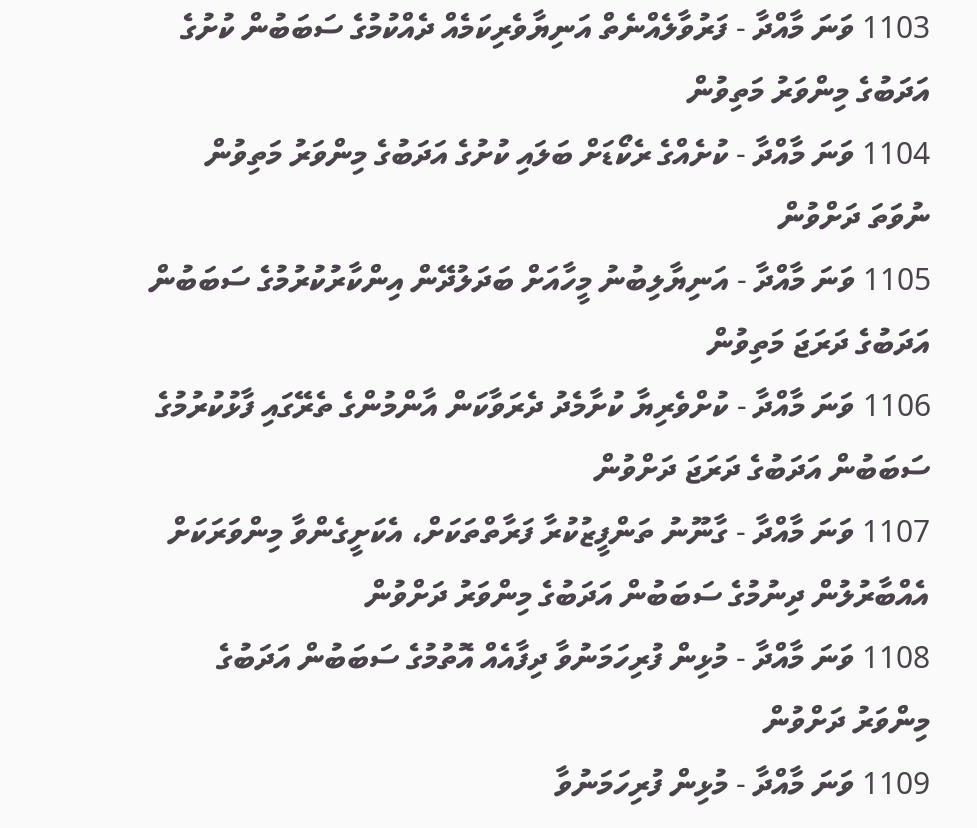1103 ވަނަ މާއްދާ - ފަރުވާލެއްނެތް އަނިޔާވެރިކަމެއް ދެއްކުމުގެ ސަބަބުން ކުށުގެ އަދަބުގެ މިންވަރު މަތިވުން
1104 ވަނަ މާއްދާ - ކުށެއްގެ ރެކޯޑަށް ބަލައި ކުށުގެ އަދަބުގެ މިންވަރު މަތިވުން ނުވަތަ ދަށްވުން
1105 ވަނަ މާއްދާ - އަނިޔާލިބުނު މީހާއަށް ބަދަލުދޭން އިންކާރުކުރުމުގެ ސަބަބުން އަދަބުގެ ދަރަޖަ މަތިވުން
1106 ވަނަ މާއްދާ - ކުށްވެރިޔާ ކުށާމެދު ދެރަވާކަން އާންމުންގެ ތެރޭގައި ފާޅުކުރުމުގެ ސަބަބުން އަދަބުގެ ދަރަޖަ ދަށްވުން
1107 ވަނަ މާއްދާ - ގާނޫނު ތަންފީޒުކުރާ ފަރާތްތަކަށް، އެކަށީގެންވާ މިންވަރަކަށް އެއްބާރުލުން ދިނުމުގެ ސަބަބުން އަދަބުގެ މިންވަރު ދަށްވުން
1108 ވަނަ މާއްދާ - މުޅިން ފުރިހަމަނުވާ ދިފާއެއް އޮތުމުގެ ސަބަބުން އަދަބުގެ މިންވަރު ދަށްވުން
1109 ވަނަ މާއްދާ - މުޅިން ފުރިހަމަނުވާ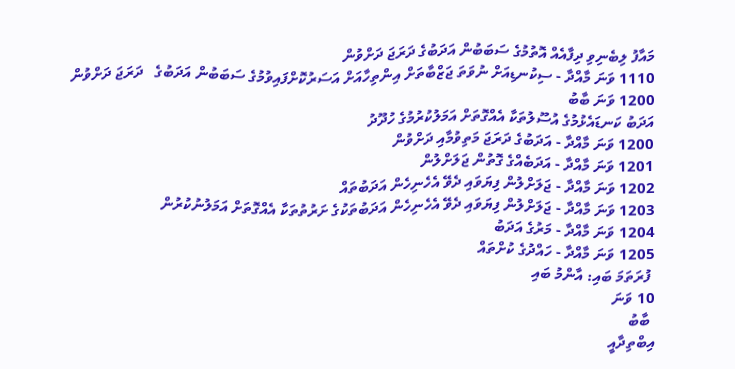މައާފު ލިބެނިވި ދިފާއެއް އޮތުމުގެ ސަބަބުން އަދަބުގެ ދަރަޖަ ދަށްވުން
1110 ވަނަ މާއްދާ - ސިކުނޑިއަށް ނުވަތަ ޖަޒްބާތަށް އިންތިހާއަށް އަސަރުކޮށްފައިވުމުގެ ސަބަބުން އަދަބުގެ   ދަރަޖަ ދަށްވުން
1200 ވަނަ ބާބު
އަދަބު ކަނޑައެޅުމުގެ އުސޫލުތަކާ އެއްގޮތަށް އަމަލުކުރުމުގެ ހުދޫދު
1200 ވަނަ މާއްދާ - އަދަބުގެ ދަރަޖަ މަތިވުމާއި ދަށްވުން
1201 ވަނަ މާއްދާ - އަދަބެއްގެ ގޮތުން ޖަލަށްލުން
1202 ވަނަ މާއްދާ - ޖަލަށްލުން ފިޔަވައި ދެވޭ އެހެނިހެން އަދަބުތައް
1203 ވަނަ މާއްދާ - ޖަލަށްލުން ފިޔަވައި ދެވޭ އެހެނިހެން އަދަބުތަކުގެ ށަރުތުތަކާ އެއްގޮތަށް އަމަލުނުކުރުން
1204 ވަނަ މާއްދާ - މަރުގެ އަދަބު
1205 ވަނަ މާއްދާ - ހައްދުގެ ކުށްތައް
 ފުރަތަމަ ބައި: އާންމު ބައި
10 ވަނަ
 ބާބު
އިބްތިދާއީ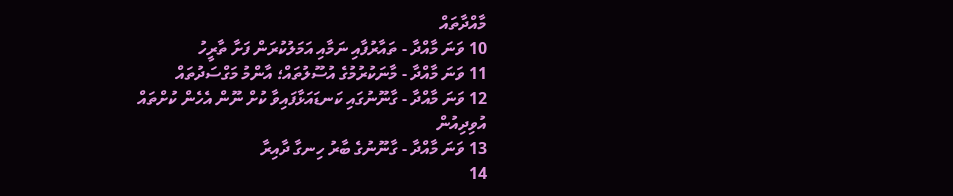މާއްދާތައް
10 ވަނަ މާއްދާ - ތައާރުފާއި ނަމާއި އަމަލުކުރަން ފަށާ ތާރީހު
11 ވަނަ މާއްދާ - މާނަކުރުމުގެ އުސޫލުތައް؛ އާންމު މަގްސަދުތައް
12 ވަނަ މާއްދާ - ގާނޫނުގައި ކަނޑައަޅާފައިވާ ކުށް ނޫން އެހެން ކުށްތައް އުވިދިއުން
13 ވަނަ މާއްދާ - ގާނޫނުގެ ބާރު ހިނގާ ދާއިރާ
14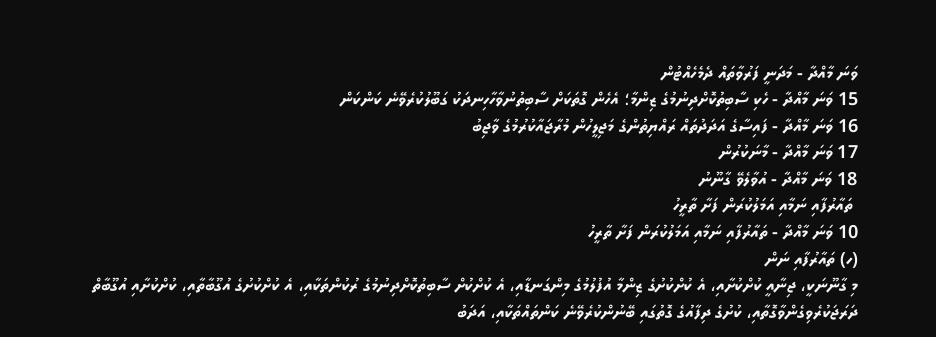ވަނަ މާއްދާ - މަދަނީ ފަރުވާތައް ދެމެހެއްޓުން
15 ވަނަ މާއްދާ - ހެކި ސާބިތުކޮށްދިނުމުގެ ޒިންމާ؛ އެހެން ގޮތަކަށް ސާބިތުނުވާހާހިނދަކު ގަބޫލުކުރެވޭނެ ކަންކަން
16 ވަނަ މާއްދާ - ފައިސާގެ އަދަދުތައް ރައްޔިތުންގެ މަޖިލީހުން މުރާޖައާކުރުމުގެ ވާޖިބު
17 ވަނަ މާއްދާ - މާނަކުރުން
18 ވަނަ މާއްދާ - އުވާލެވޭ ގާނޫނު
 ތައާރުފާއި ނަމާއި އަމަލުކުރަން ފަށާ ތާރީހު
10 ވަނަ މާއްދާ - ތައާރުފާއި ނަމާއި އަމަލުކުރަން ފަށާ ތާރީހު
(ހ) ތައާރުފާއި ނަން
މި ގާނޫނަކީ، ޖިނާއީ ކުށްކުށާއި، އެ ކުށްކުށުގެ ޒިންމާ އުފުލުމުގެ މިންގަނޑާއި، އެ ކުށްކުށް ސާބިތުކޮށްދިނުމުގެ ރުކުންތަކާއި، އެ ކުށްކުށުގެ އުގޫބާތާއި، ކުށްކުށާއި އުގޫބާތް ދަރަޖަކުރެވިގެންވާގޮތާއި، ކުށުގެ ދިފާއުގެ ގޮތުގައި ބޭނުންކުރެވޭނެ ކަންތައްތަކާއި، އަދަބު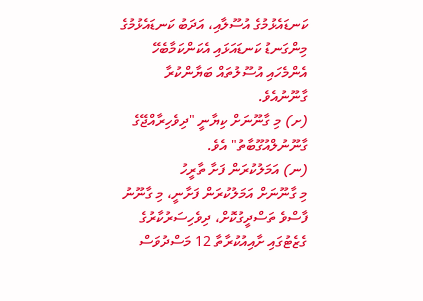ކަނޑައެޅުމުގެ އުސޫލާއި، އަދަބު ކަނޑައެޅުމުގެ މިންގަނޑު ކަނޑައަޅައި އެކަންކަމާބެހޭ އެންމެހައި އުސޫލުތައް ބަޔާންކުރާ ގާނޫނުއެވެ.
(ށ) މި ގާނޫނަށް ކިޔާނީ "ދިވެހިރާއްޖޭގެ ގާނޫނުލްއުގޫބާތު" އެވެ.
(ނ) އަމަލުކުރަން ފަށާ ތާރީހު
މި ގާނޫނަށް އަމަލުކުރަން ފަށާނީ، މި ގާނޫނު ފާސްވެ ތަސްދީގުކޮށް، ދިވެހިސަރުކާރުގެ ގެޒެޓުގައި ށާއިއުކުރާތާ 12 މަސްދުވަސް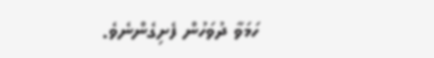ހަމަވާ ދުވަހުން ފެށިގެންނެވެ.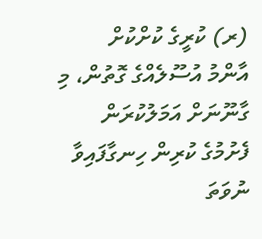(ރ) ކުރީގެ ކުށްކުށް
އާންމު އުސޫލެއްގެ ގޮތުން، މި ގާނޫނަށް އަމަލުކުރަން ފެށުމުގެ ކުރިން ހިނގާފައިވާ ނުވަތަ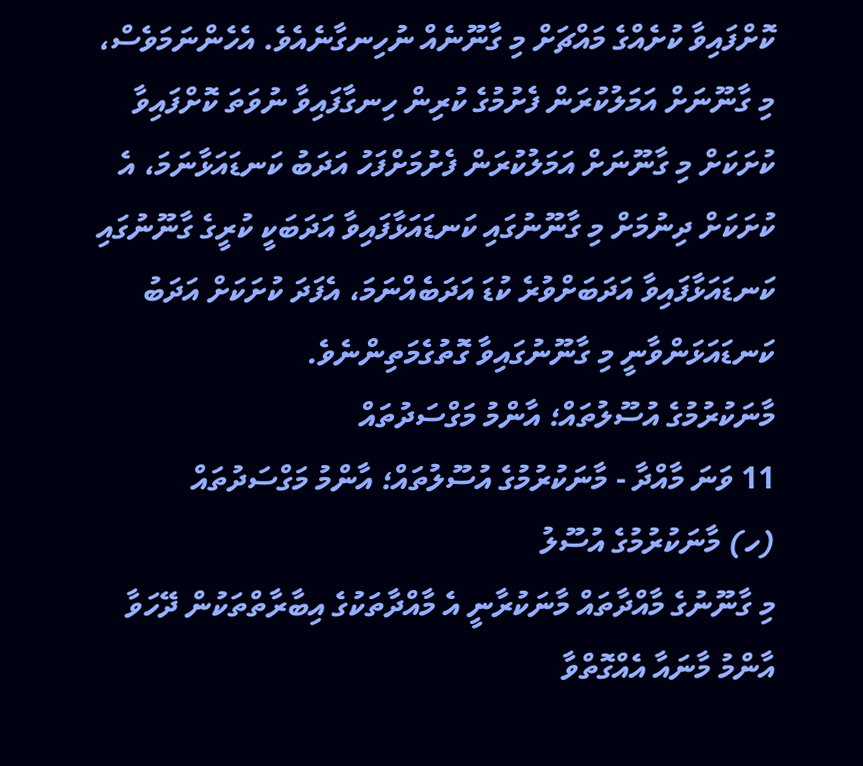ކޮށްފައިވާ ކުށެއްގެ މައްޗަށް މި ގާނޫނެއް ނުހިނގާނެއެވެ. އެހެންނަމަވެސް، މި ގާނޫނަށް އަމަލުކުރަން ފެށުމުގެ ކުރިން ހިނގާފައިވާ ނުވަތަ ކޮށްފައިވާ ކުށަކަށް މި ގާނޫނަށް އަމަލުކުރަން ފެށުމަށްފަހު އަދަބު ކަނޑައަޅާނަމަ، އެ ކުށަކަށް ދިނުމަށް މި ގާނޫނުގައި ކަނޑައަޅާފައިވާ އަދަބަކީ ކުރީގެ ގާނޫނުގައި ކަނޑައަޅާފައިވާ އަދަބަށްވުރެ ކުޑަ އަދަބެއްނަމަ، އެފަދަ ކުށަކަށް އަދަބު ކަނޑައަޅަންވާނީ މި ގާނޫނުގައިވާ ގޮތުގެމަތިންނެވެ.
މާނަކުރުމުގެ އުސޫލުތައް؛ އާންމު މަގްސަދުތައް
11 ވަނަ މާއްދާ - މާނަކުރުމުގެ އުސޫލުތައް؛ އާންމު މަގްސަދުތައް
(ހ) މާނަކުރުމުގެ އުސޫލު
މި ގާނޫނުގެ މާއްދާތައް މާނަކުރާނީ އެ މާއްދާތަކުގެ އިބާރާތްތަކުން ދޭހަވާ އާންމު މާނައާ އެއްގޮތްވާ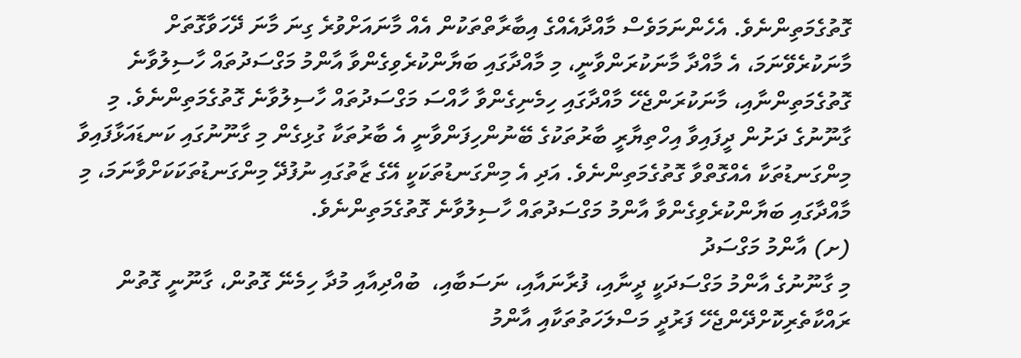ގޮތުގެމަތިންނެވެ. އެހެންނަމަވެސް މާއްދާއެއްގެ އިބާރާތްތަކުން އެއް މާނައަށްވުރެ ގިނަ މާނަ ދޭހަވާގޮތަށް މާނަކުރެވޭނަމަ، އެ މާއްދާ މާނަކުރަންވާނީ، މި މާއްދާގައި ބަޔާންކުރެވިގެންވާ އާންމު މަގްސަދުތައް ހާސިލުވާނެ ގޮތުގެމަތިންނާއި، މާނަކުރަންޖެހޭ މާއްދާގައި ހިމެނިގެންވާ ހާއްސަ މަގްސަދުތައް ހާސިލުވާނެ ގޮތުގެމަތިންނެވެ. މި ގާނޫނުގެ ދަށުން ދީފައިވާ އިހްތިޔާރީ ބާރުތަކުގެ ބޭނުންހިފަންވާނީ އެ ބާރުތަކާ ގުޅިގެން މި ގާނޫނުގައި ކަނޑައަޅާފައިވާ މިންގަނޑުތަކާ އެއްގޮތްވާ ގޮތުގެމަތިންނެވެ. އަދި އެ މިންގަނޑުތަކަކީ އޭގެ ޒާތުގައި ނުފުދޭ މިންގަނޑުތަކަކަށްވާނަމަ، މި މާއްދާގައި ބަޔާންކުރެވިގެންވާ އާންމު މަގްސަދުތައް ހާސިލުވާނެ ގޮތުގެމަތިންނެވެ.
(ށ) އާންމު މަގްސަދު
މި ގާނޫނުގެ އާންމު މަގްސަދަކީ ދީނާއި، ފުރާނައާއި، ނަސަބާއި،  ބުއްދިއާއި މުދާ ހިމެނޭ ގޮތުން، ގާނޫނީ ގޮތުން ރައްކާތެރިކޮށްދޭންޖެހޭ ފަރުދީ މަސްލަހަތުތަކާއި އާންމު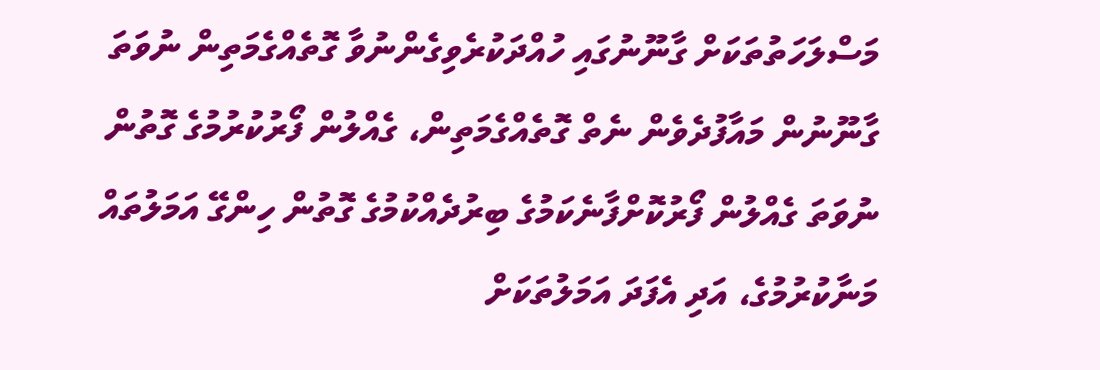މަސްލަހަތުތަކަށް ގާނޫނުގައި ހުއްދަކުރެވިގެންނުވާ ގޮތެއްގެމަތިން ނުވަތަ ގާނޫނުން މައާފުދެވެން ނެތް ގޮތެއްގެމަތިން، ގެއްލުން ފޯރުކުރުމުގެ ގޮތުން ނުވަތަ ގެއްލުން ފޯރުކޮށްފާނެކަމުގެ ބިރުދެއްކުމުގެ ގޮތުން ހިންގޭ އަމަލުތައް މަނާކުރުމުގެ، އަދި އެފަދަ އަމަލުތަކަށް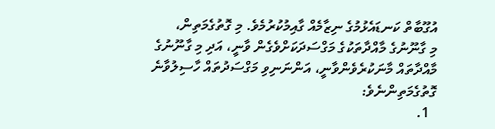އުގޫބާތް ކަނޑައެޅުމުގެ ނިޒާމެއް ގާއިމުކުރުމެވެ. މި ގޮތުގެމަތިން،
މި ގާނޫނުގެ މާއްދާތަކުގެ މަގްސަދަކަށްވެގެން ވާނީ، އަދި މި ގާނޫނުގެ މާއްދާތައް މާނަކުރެވެންވާނީ، އަންނަނިވި މަގްސަދުތައް ހާސިލުވާނެ ގޮތުގެމަތިންނެވެ:
  1.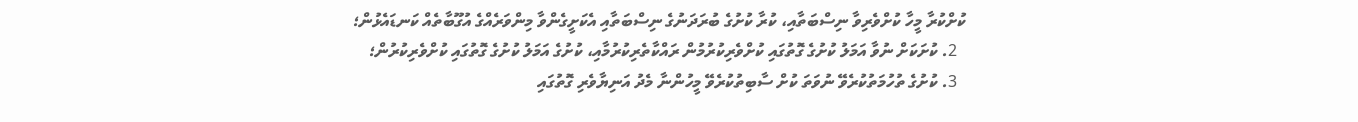ކުށްކުރާ މީހާ ކުށްވެރިވާ ނިސްބަތާއި، ކުރާ ކުށުގެ ބުރަދަނުގެ ނިސްބަތާއި އެކަށީގެންވާ މިންވަރެއްގެ އުގޫބާތެއް ކަނޑައެޅުން؛
  2. ކުށަކަށް ނުވާ އަމަލު ކުށުގެ ގޮތުގައި ކުށްވެރިކުރުމުން ރައްކާތެރިކުރުމާއި، ކުށުގެ އަމަލު ކުށުގެ ގޮތުގައި ކުށްވެރިކުރުން؛
  3. ކުށުގެ ތުހުމަތުކުރެވޭ ނުވަތަ ކުށް ސާބިތުކުރެވޭ މީހުންނާ މެދު އަނިޔާވެރި ގޮތުގައި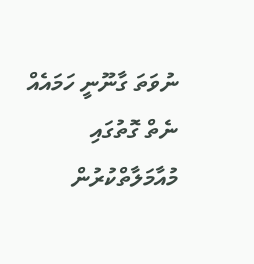ނުވަތަ ގާނޫނީ ހަމައެއް ނެތް ގޮތުގައި މުއާމަލާތްކުރުން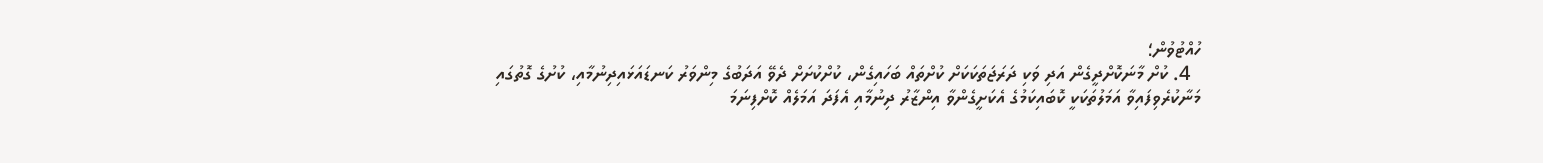ހުއްޓުވުން؛
  4. ކުށް މާނަކޮށްދީގެން އަދި ވަކި ދަރަޖަތަކަކަށް ކުށްތައް ބަހައިގެން، ކުށްކުށަށް ދެވޭ އަދަބުގެ މިންވަރު ކަނޑައަޅައިދިނުމާއި، ކުށުގެ ގޮތުގައި މަނާކުރެވިފައިވާ އަމަލުތަކަކީ ކޮބައިކަމުގެ އެކަށީގެންވާ އިންޒާރު ދިނުމާއި އެފަދަ އަމަލެއް ކޮށްފިނަމަ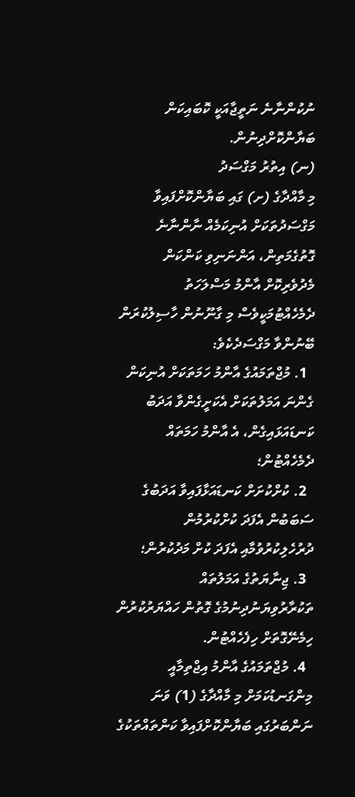ނުކުންނާނެ ނަތީޖާއަކީ ކޮބައިކަން ބަޔާންކޮށްދިނުން.
(ނ) އިތުރު މަގްސަދު
މި މާއްދާގެ (ށ) ގައި ބަޔާންކޮށްފައިވާ މަގްސަދުތަކަށް އުނިކަމެއް ނާންނާނެ ގޮތުގެމަތިން، އަންނަނިވި ކަންކަން މެދުވެރިކޮށް އާންމު މަސްލަހަތު ދެމެހެއްޓުމަކީވެސް މި ގާނޫނުން ހާސިލުކުރަން ބޭނުންވާ މަގްސަދެކެވެ:
  1. މުޖްތަމައުގެ އާންމު ހަމަތަކަށް އުނިކަން ގެންނަ އަމަލުތަކަށް އެކަށީގެންވާ އަދަބު ކަނޑައަޅައިގެން، އެ އާންމު ހަމަތައް ދެމެހެއްޓުން؛
  2. ކުށްކުށަށް ކަނޑައަޅާފައިވާ އަދަބުގެ ސަބަބުން އެފަދަ ކުށްކުރުމުން ދުރުހެލިކުރުވުމާއި އެފަދަ ކުށް މަދުކުރުން؛
  3. ޖިނާޔަތުގެ އަމަލުތައް ތަކުރާރުވިޔަނުދިނުމުގެ ގޮތުން ހައްޔަރުކުރުން ހިމެނޭގޮތަށް ހިފެހެއްޓުން.
  4. މުޖްތަމައުގެ އާންމު އިޖްތިމާއީ މިންގަނޑުކަމަށް މި މާއްދާގެ (1) ވަނަ ނަންބަރުގައި ބަޔާންކޮށްފައިވާ ކަންތައްތަކުގެ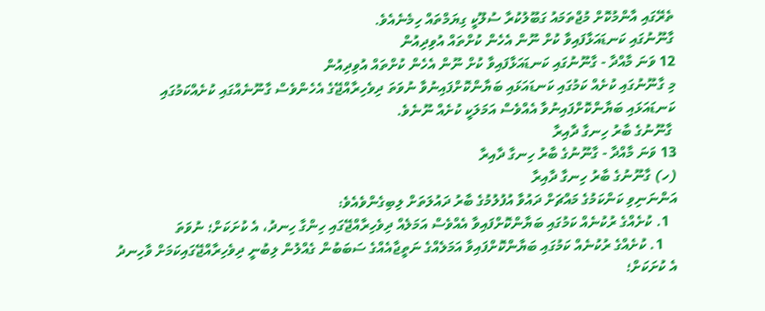ތެރޭގައި އާންމުކޮށް މުޖްތަމައު ގަބޫލުކުރާ ސުލޫކީ ގިޔަމްތައް ހިމެނެއެވެ.
ގާނޫނުގައި ކަނޑައަޅާފައިވާ ކުށް ނޫން އެހެން ކުށްތައް އުވިދިއުން
12 ވަނަ މާއްދާ - ގާނޫނުގައި ކަނޑައަޅާފައިވާ ކުށް ނޫން އެހެން ކުށްތައް އުވިދިއުން
މި ގާނޫނުގައި ކުށެއް ކަމުގައި ކަނޑައަޅައި ބަޔާންކޮށްފައިނުވާ ނުވަތަ ދިވެހިރާއްޖޭގެ އެހެންވެސް ގާނޫނެއްގައި ކުށެއްކަމުގައި ކަނޑައަޅައި ބަޔާންކޮށްފައިނުވާ އެއްވެސް އަމަލަކީ ކުށެއް ނޫނެވެ.
 ގާނޫނުގެ ބާރު ހިނގާ ދާއިރާ
13 ވަނަ މާއްދާ - ގާނޫނުގެ ބާރު ހިނގާ ދާއިރާ
(ހ) ގާނޫނުގެ ބާރު ހިނގާ ދާއިރާ
އަންނަނިވި ކަންކަމުގެ މައްޗަށް ދައުވާ އުފުލުމުގެ ބާރު ދައުލަތަށް ލިބިގެންވެއެވެ:
  1. ކުށެއްގެ ރުކުނެއް ކަމުގައި ބަޔާންކޮށްފައިވާ އެއްވެސް އަމަލެއް ދިވެހިރާއްޖޭގައި ހިންގާ ހިނދު، އެ ކުށަކަށް؛ ނުވަތަ
    1. ކުށެއްގެ ރުކުނެއް ކަމުގައި ބަޔާންކޮށްފައިވާ އަމަލެއްގެ ނަތީޖާއެއްގެ ސަބަބުން ގެއްލުން ލިބުނީ ދިވެހިރާއްޖޭގައިކަމަށް ވާހިނދު އެ ކުށަކަށް؛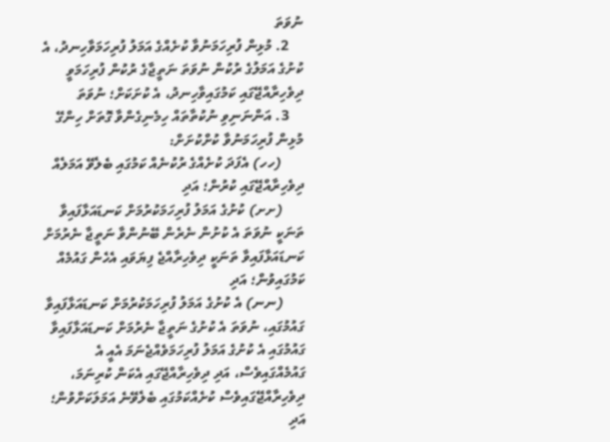ނުވަތަ
    2. މުޅިން ފުރިހަމަނުވާ ކުށެއްގެ އަމަލު ފުރިހަމަވާހިނދު، އެ ކުށުގެ އަމަލުގެ ރުކުން ނުވަތަ ނަތީޖާގެ ރުކުން ފުރިހަމަވީ ދިވެހިރާއްޖޭގައި ކަމުގައިވާހިނދު، އެ ކުށަކަށް؛ ނުވަތަ
    3. އަންނަނިވި ނުކުތާތައް ހިމެނިގެންވާ ގޮތަށް ހިންގޭ  މުޅިން ފުރިހަމަނުވާ ކުށްކުށަށް:
      (ހހ) އެފަދަ ކުށެއްގެ ރުކުނެއް ކަމުގައި ބެލެވޭ އަމަލެއް ދިވެހިރާއްޖޭގައި ކުރުން؛ އަދި
      (ށށ) ކުށުގެ އަމަލު ފުރިހަމަކުރުމަށް ކަނޑައަޅާފައިވާ ތަނަކީ ނުވަތަ އެ ކުށުން ނެރެން ބޭނުންވާ ނަތީޖާ ނެރުމަށް ކަނޑައަޅާފައިވާ ތަނަކީ ދިވެހިރާއްޖެ ފިޔަވައި އެހެން ގައުމެއް ކަމުގައިވުން؛ އަދި
      (ނނ) އެ ކުށުގެ އަމަލު ފުރިހަމަކުރުމަށް ކަނޑައަޅާފައިވާ ގައުމުގައި، ނުވަތަ އެ ކުށުގެ ނަތީޖާ ނެރުމަށް ކަނޑައަޅާފައިވާ ގައުމުގައި އެ ކުށުގެ އަމަލު ފުރިހަމަވެއްޖެނަމަ އެއީ އެ ގައުމެއްގައިވެސް، އަދި ދިވެހިރާއްޖޭގައި އެކަން ކުރިނަމަ، ދިވެހިރާއްޖޭގައިވެސް ކުށެއްކަމުގައި ބެލެވޭނެ އަމަލަކަށްވުން؛ އަދި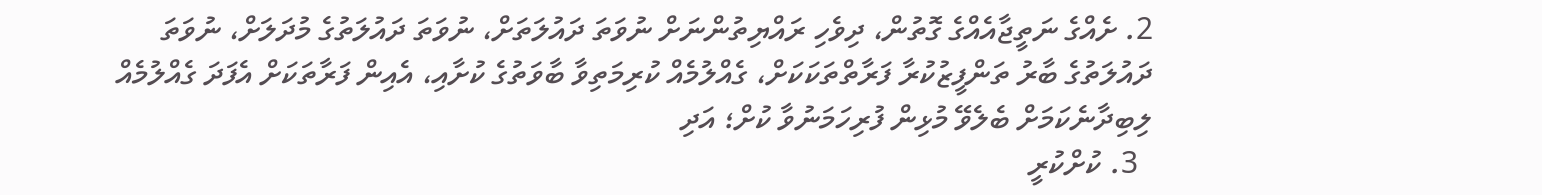2. ށެއްގެ ނަތީޖާއެއްގެ ގޮތުން، ދިވެހި ރައްޔިތުންނަށް ނުވަތަ ދައުލަތަށް، ނުވަތަ ދައުލަތުގެ މުދަލަށް، ނުވަތަ ދައުލަތުގެ ބާރު ތަންފީޒުކުރާ ފަރާތްތަކަކަށް، ގެއްލުމެއް ކުރިމަތިވާ ބާވަތުގެ ކުށާއި، އެއިން ފަރާތަކަށް އެފަދަ ގެއްލުމެއް ލިބިދާނެކަމަށް ބެލެވޭ މުޅިން ފުރިހަމަނުވާ ކުށް؛ އަދި
  3. ކުށްކުރީ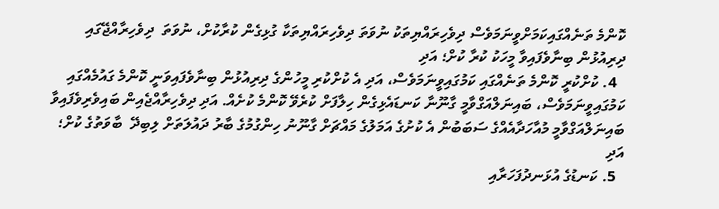ކޮންމެ ތަނެއްގައިކަމަށްވީނަމަވެސް ދިވެހިރައްޔިތަކު ނުވަތަ ދިވެހިރައްޔިތަކާ ގުޅިގެން ކުރާކުށް، ނުވަތަ  ދިވެހިރާއްޖޭގައި ދިރިއުޅުން ބިނާވެފައިވާ މީހަކު ކުރާ ކުށް؛ އަދި
  4. ކުށްކުރީ ކޮންމެ ތަނެއްގައި ކަމުގައިވީނަމަވެސް، އަދި އެ ކުށްކުރި މީހުންގެ ދިރިއުޅުން ބިނާވެފައިވަނީ ކޮންމެ ގައުމެއްގައި ކަމުގައިވީނަމަވެސް، ބައިނަލްއަގްވާމީ ގާނޫނާ ކަނޑައެޅިގެން ހިލާފަށް ކުރެވޭ ކޮންމެ ކުށެއް. އަދި ދިވެހިރާއްޖެއިން ބައިވެރިވެފައިވާ ބައިނަލްއަގްވާމީ މުއާހަދާއެއްގެ ސަބަބުން އެ ކުށުގެ އަމަލުގެ މައްޗަށް ގާނޫނު ހިންގުމުގެ ބާރު ދައުލަތަށް ލިބިދޭ  ބާވަތުގެ ކުށް؛ އަދި
  5. ކަނޑުގެ އުޅަނދުފަހަރާއި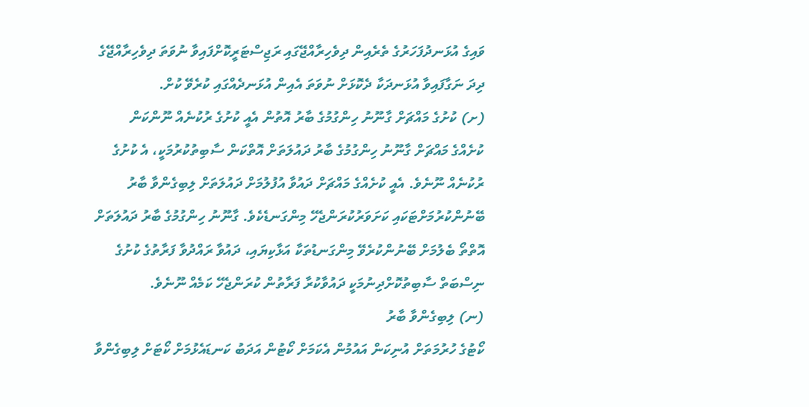ވައިގެ އުޅަނދުފަހަރުގެ ތެރެއިން ދިވެހިރާއްޖޭގައި ރަޖިސްޓަރީކޮށްފައިވާ ނުވަތަ ދިވެހިރާއްޖޭގެ ދިދަ ނަގާފައިވާ އުޅަނދަކާ ދެކޮޅަށް ނުވަތަ އެއިން އުޅަނދެއްގައި ކުރެވޭ ކުށް.
(ށ) ކުށުގެ މައްޗަށް ގާނޫނު ހިންގުމުގެ ބާރު އޮތުން އެއީ ކުށުގެ ރުކުނެއް ނޫންކަން
ކުށެއްގެ މައްޗަށް ގާނޫނު ހިންގުމުގެ ބާރު ދައުލަތަށް އޮތްކަން ސާބިތުކުރުމަކީ، އެ ކުށުގެ ރުކުނެއް ނޫނެވެ. އެއީ ކުށެއްގެ މައްޗަށް ދައުވާ އުފުލުމަށް ދައުލަތަށް ލިބިގެންވާ ބާރު ބޭނުންކުރުމަށްޓަކައި ކަށަވަރުކުރަންޖެހޭ މިންގަނޑެކެވެ. ގާނޫނު ހިންގުމުގެ ބާރު ދައުލަތަށް އޮތްތޯ ބެލުމަށް ބޭނުންކުރެވޭ މިންގަނޑުތަކާ އަޅާކިޔައި، ދައުވާ ރައްދުވާ ފަރާތުގެ ކުށުގެ ނިސްބަތް ސާބިތުކޮށްދިނުމަކީ ދައުވާކުރާ ފަރާތުން ކުރަންޖެހޭ ކަމެއް ނޫނެވެ.
(ނ) ލިބިގެންވާ ބާރު
ކޯޓުގެ ހުރުމަތަށް އުނިކަން އައުމުން އެކަމަށް ކޯޓުން އަދަބު ކަނޑައެޅުމަށް ކޯޓަށް ލިބިގެންވާ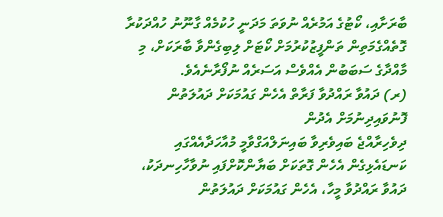ބާރަށާއި، ކޯޓުގެ އަމުރެއް ނުވަތަ މަދަނީ ހުކުމެއް ގާނޫނު ހުއްދަކުރާ ގޮތެއްގެމަތިން ތަންފީޒުކުރުމަށް ކޯޓަށް ލިބިގެންވާ ބާރަކަށް، މި މާއްދާގެ ސަބަބުން އެއްވެސް އަސަރެއް ނުފޯރާނެއެވެ.
(ރ) ދައުވާ ރައްދުވާ ފަރާތް އެހެން ގައުމަކަށް ދައުލަތުން ފޮނުވައިދިނުމަށް އެދުން
ދިވެހިރާއްޖެ ބައިވެރިވާ ބައިނަލްއަގްވާމީ މުއާހަދާއެއްގައި ކަނޑައެޅިގެން އެހެން ގޮތަކަށް ބަޔާންކޮށްފައި ނުވާހާހިނދަކު، ދައުވާ ރައްދުވާ މީހާ، އެހެން ގައުމަކަށް ދައުލަތުން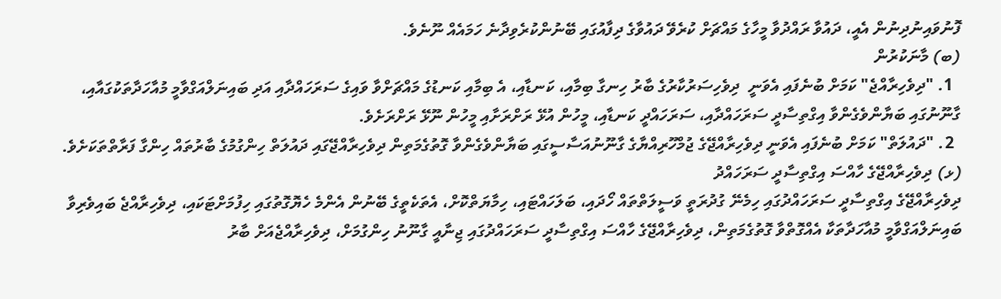ފޮނުވައިނުދިނުން އެއީ، ދައުވާ ރައްދުވާ މީހާގެ މައްޗަށް ކުރެވޭ ދައުވާގެ ދިފާއުގައި ބޭނުންކުރެވިދާނެ ހަމައެއް ނޫނެވެ.
(ބ) މާނަކުރުން
  1. "ދިވެހިރާއްޖެ" ކަމަށް ބުނެފައި އެވަނީ  ދިވެހިސަރުކާރުގެ ބާރު ހިނގާ ބިމާއި، ކަނޑާއި، އެ ބިމާއި ކަނޑުގެ މައްޗަށްވާ ވައިގެ ސަރަހައްދާއި އަދި ބައިނަލްއަގްވާމީ މުއާހަދާތަކުގައާއި، ގާނޫނުގައި ބަޔާންވެގެންވާ އިގްތިސާދީ ސަރަހައްދާއި، ސަރަހައްދީ ކަނޑާއި، މީހުން އުޅޭ ރަށްރަށާއި މީހުން ނޫޅޭ ރަށްރަށެވެ.
  2. "ދައުލަތް" ކަމަށް ބުނެފައި އެވަނީ ދިވެހިރާއްޖޭގެ ޖުމްހޫރިއްޔާގެ ގާނޫނުއަސާސީގައި ބަޔާންވެގެންވާ ގޮތުގެމަތިން ދިވެހިރާއްޖޭގައި ދައުލަތް ހިންގުމުގެ ބާރުތައް ހިންގާ ފަރާތްތަކަށެވެ.
(ޅ) ދިވެހިރާއްޖޭގެ ހާއްސަ އިގްތިސާދީ ސަރަހައްދު
ދިވެހިރާއްޖޭގެ އިގްތިސާދީ ސަރަހައްދުގައި ހިމެނޭ ގުދުރަތީ ވަސީލަތްތައް ހޯދައި، ބަލަހައްޓައި، ހިމާޔަތްކޮށް، އެތަކެތީގެ ބޭނުން އެންމެ ހެޔޮގޮތުގައި ހިފުމަށްޓަކައި، ދިވެހިރާއްޖެ ބައިވެރިވާ ބައިނަލްއަގްވާމީ މުއާހަދާތަކާ އެއްގޮތްވާ ގޮތުގެމަތިން، ދިވެހިރާއްޖޭގެ ހާއްސަ އިގްތިސާދީ ސަރަހައްދުގައި ޖިނާއީ ގާނޫނު ހިންގުމަށް، ދިވެހިރާއްޖެއަށް ބާރު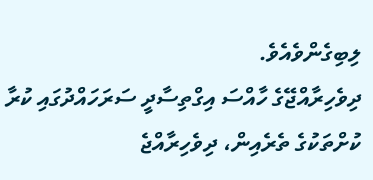ލިބިގެންވެއެވެ.
ދިވެހިރާއްޖޭގެ ހާއްސަ އިގްތިސާދީ ސަރަހައްދުގައި ކުރާ ކުށްތަކުގެ ތެރެއިން، ދިވެހިރާއްޖެ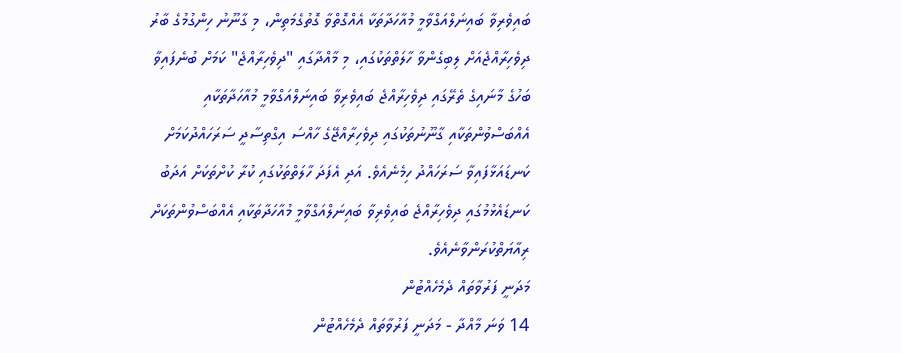ބައިވެރިވާ ބައިނަލްއަގްވާމީ މުއާހަދާތަކާ އެއްގޮތްވާ ގޮތުގެމަތިން، މި ގާނޫނު ހިންގުމުގެ ބާރު ދިވެހިރާއްޖެއަށް ލިބިގެންވާ ހާލަތްތަކުގައި، މި މާއްދާގައި "ދިވެހިރާއްޖެ" ކަމަށް ބުނެފައިވާ ބަހުގެ މާނައިގެ ތެރޭގައި ދިވެހިރާއްޖެ ބައިވެރިވާ ބައިނަލްއަގްވާމީ މުއާހަދާތަކާއި އެއްބަސްވުންތަކާއި ގާނޫނުތަކުގައި ދިވެހިރާއްޖޭގެ ހާއްސަ އިގްތިސާދީ ސަރަހައްދުކަމަށް ކަނޑައަޅާފައިވާ ސަރަހައްދު ހިމެނެއެވެ. އަދި އެފަދަ ހާލަތްތަކުގައި ކުރާ ކުށްތަކަށް އަދަބު ކަނޑައެޅުމުގައި ދިވެހިރާއްޖެ ބައިވެރިވާ ބައިނަލްއަގްވާމީ މުއާހަދާތަކާއި އެއްބަސްވުންތަކަށް ރިއާޔަތްކުރަންވާނެއެވެ.
މަދަނީ ފަރުވާތައް ދެމެހެއްޓުން
14 ވަނަ މާއްދާ - މަދަނީ ފަރުވާތައް ދެމެހެއްޓުން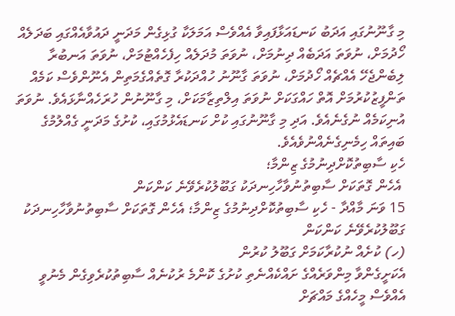މި ގާނޫނުގައި އަދަބު ކަނޑައަޅާފައިވާ އެއްވެސް އަމަލަކާ ގުޅިގެން މަދަނީ ދައުވާއެއްގައި ބަދަލެއް ހޯދުމަށް، ނުވަތަ އަދަބެއް ދިނުމަށް، ނުވަތަ މުދަލެއް ހިފެހެއްޓުމަށް، ނުވަތަ އަނބުރާ ލިބެންޖެހޭ އެއްޗެއް ހޯދުމަށް، ނުވަތަ ގާނޫނު ހުއްދަކުރާ ގޮތެއްގެމަތިން އެނޫންވެސް ކަމެއް ތަންފީޒުކުރުމަށް އޮތް ހައްގަކަށް ނުވަތަ އިލްތިޒާމަކަށް، މި ގާނޫނުން ހުރަހެއްނާޅައެވެ. ނުވަތަ އުނިކަމެއް ނުގެނެއެވެ. އަދި މި ގާނޫނުގައި ކުށް ކަނޑައެޅުމުގައި، ކުށުގެ މަދަނީ ގެއްލުމުގެ ބައިތައް ހިމެނިގެނެއްނުވެއެވެ.
ހެކި ސާބިތުކޮށްދިނުމުގެ ޒިންމާ؛
 އެހެން ގޮތަކަށް ސާބިތުނުވާހާހިނދަކު ގަބޫލުކުރެވޭނެ ކަންކަން
15 ވަނަ މާއްދާ - ހެކި ސާބިތުކޮށްދިނުމުގެ ޒިންމާ؛ އެހެން ގޮތަކަށް ސާބިތުނުވާހާހިނދަކު ގަބޫލުކުރެވޭނެ ކަންކަން
(ހ) ކުށެއް ނުކުރާކަމަށް ގަބޫލު ކުރުން
އެކަށީގެންވާ މިންވަރެއްގެ ށައްކެއްނެތި ކުށުގެ ކޮންމެ ރުކުނެއް ސާބިތުކުރެވިގެން މެނުވީ އެއްވެސް މީހެއްގެ މައްޗަށް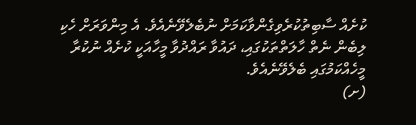ކުށެއް ސާބިތުކުރެވިގެންވާކަމަށް ނުބެލެވޭނެއެވެ. އެ މިންވަރަށް ހެކި ލިބެން ނެތް ހާލަތްތަކުގައި، ދައުވާ ރައްދުވާ މީހާއަކީ ކުށެއް ނުކުރާ މީހެއްކަމުގައި ބެލެވޭނެއެވެ.
(ށ)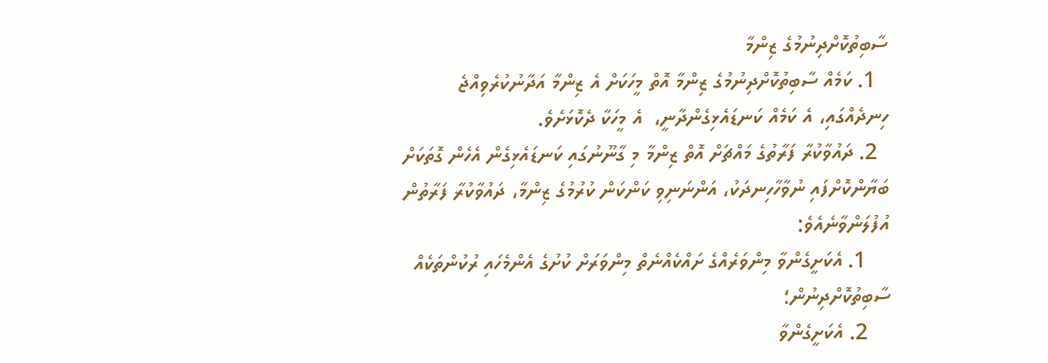ސާބިތުކޮށްދިނުމުގެ ޒިންމާ
  1. ކަމެއް ސާބިތުކޮށްދިނުމުގެ ޒިންމާ އޮތް މީހަކަށް އެ ޒިންމާ އަދާނުކުރެވިއްޖެ ހިނދެއްގައި، އެ ކަމެއް ކަނޑައެޅިގެންދާނީ،  އެ މީހަކާ ދެކޮޅަށެވެ.
  2. ދައުވާކުރާ ފަރާތުގެ މައްޗަށް އޮތް ޒިންމާ މި ގާނޫނުގައި ކަނޑައެޅިގެން އެހެން ގޮތަކަށް ބަޔާންކޮށްފައި ނުވާހާހިނދަކު، އަންނަނިވި ކަންކަން ކުރުމުގެ ޒިންމާ، ދައުވާކުރާ ފަރާތުން އުފުލަންވާނެއެވެ:
    1. އެކަށީގެންވާ މިންވަރެއްގެ ށައްކެއްނެތް މިންވަރަށް ކުށުގެ އެންމެހައި ރުކުންތަކެއް ސާބިތުކޮށްދިނުން؛
    2. އެކަށީގެންވާ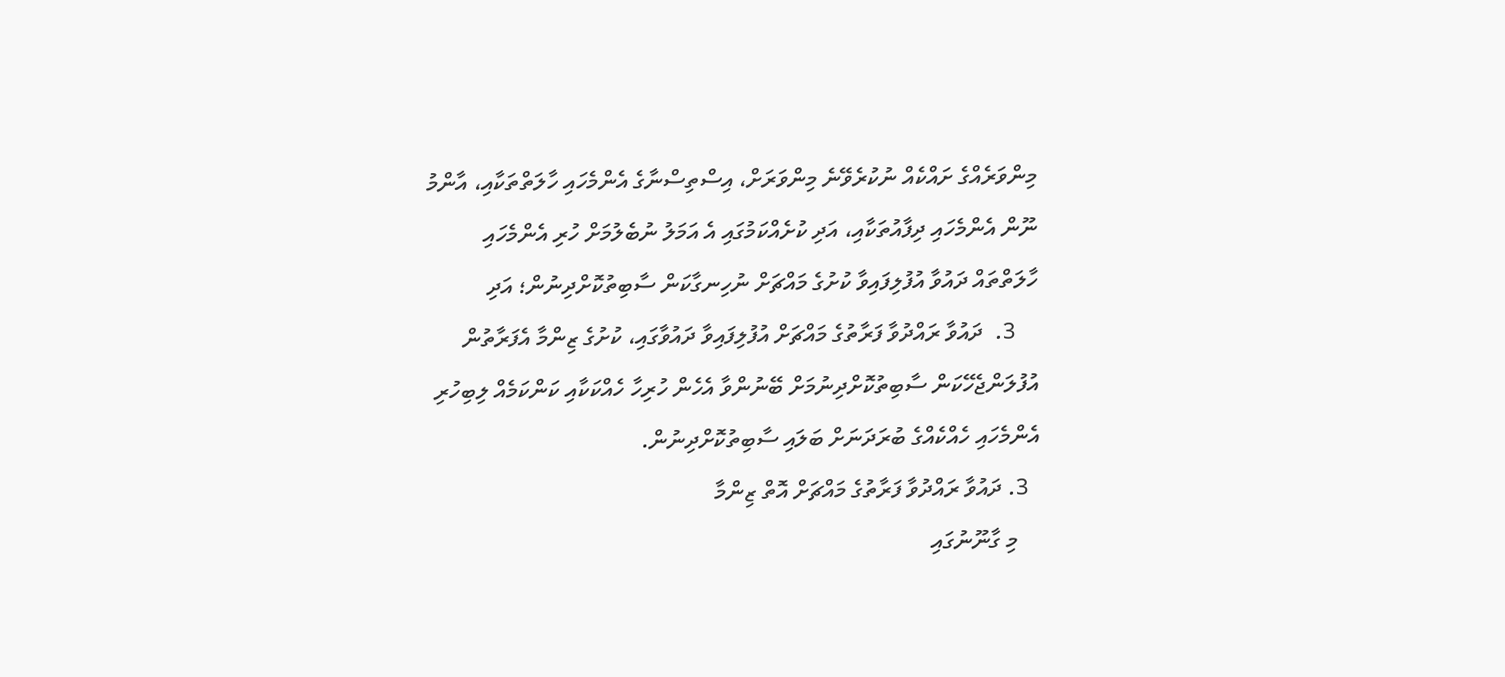މިންވަރެއްގެ ށައްކެއް ނުކުރެވޭނެ މިންވަރަށް، އިސްތިސްނާގެ އެންމެހައި ހާލަތްތަކާއި، އާންމު ނޫން އެންމެހައި ދިފާއުތަކާއި، އަދި ކުށެއްކަމުގައި އެ އަމަލު ނުބެލުމަށް ހުރި އެންމެހައި ހާލަތްތައް ދައުވާ އުފުލިފައިވާ ކުށުގެ މައްޗަށް ނުހިނގާކަން ސާބިތުކޮށްދިނުން؛ އަދި
    3.  ދައުވާ ރައްދުވާ ފަރާތުގެ މައްޗަށް އުފުލިފައިވާ ދައުވާގައި، ކުށުގެ ޒިންމާ އެފަރާތުން އުފުލަންޖެހޭކަން ސާބިތުކޮށްދިނުމަށް ބޭނުންވާ އެހެން ހުރިހާ ހެއްކަކާއި ކަންކަމެއް ލިބިހުރި އެންމެހައި ހެއްކެއްގެ ބުރަދަނަށް ބަލައި ސާބިތުކޮށްދިނުން.
  3. ދައުވާ ރައްދުވާ ފަރާތުގެ މައްޗަށް އޮތް ޒިންމާ
    މި ގާނޫނުގައި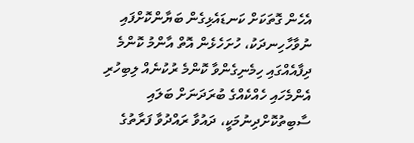އެހެން ގޮތަކަށް ކަނޑައެޅިގެން ބަޔާންކޮށްފައި ނުވާހާހިނދަކު، ހުށަހެޅެން އޮތް އާންމު ކޮންމެ ދިފާއެއްގައި ހިމެނިގެންވާ ކޮންމެ ރުކުނެއް ލިބިހުރި އެންމެހައި ހެއްކެއްގެ ބުރަދަނަށް ބަލައި ސާބިތުކޮށްދިނުމަކީ، ދައުވާ ރައްދުވާ ފަރާތުގެ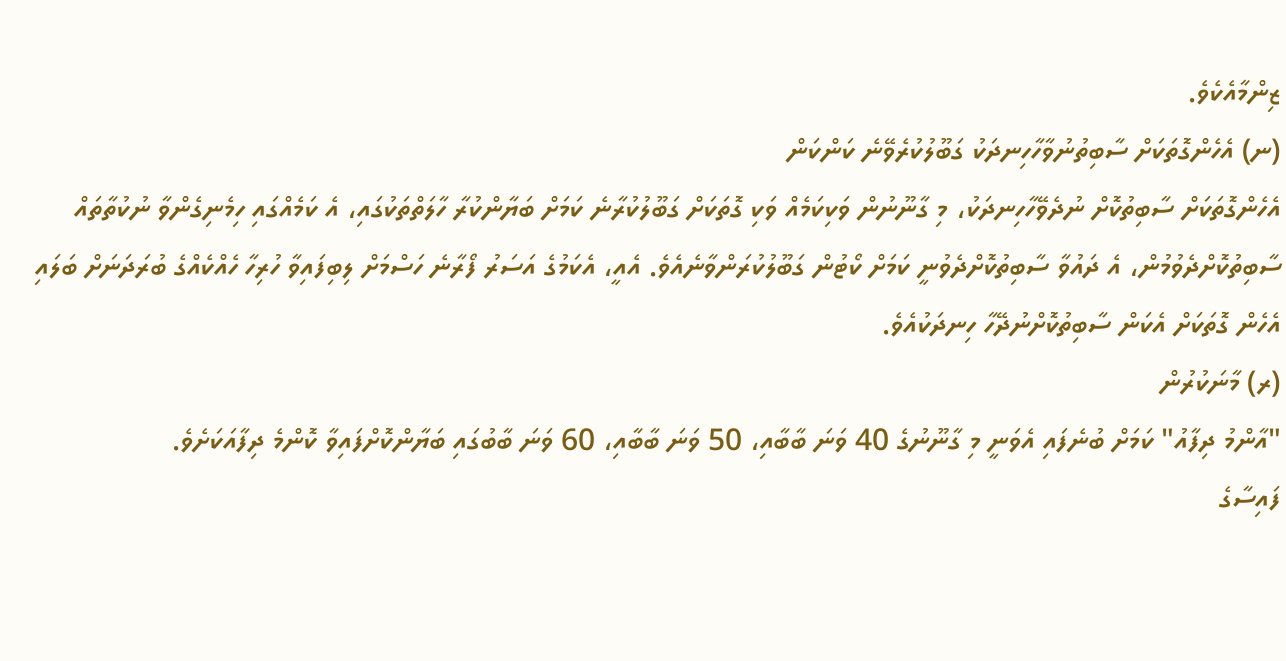ޒިންމާއެކެވެ.
(ނ) އެހެންގޮތަކަށް ސާބިތުނުވާހާހިނދަކު ގަބޫލުކުރެވޭނެ ކަންކަން
އެހެންގޮތަކަށް ސާބިތުކޮށް ނުދެވޭހާހިނދަކު، މި ގާނޫނުން ވަކިކަމެއް ވަކި ގޮތަކަށް ގަބޫލުކުރާނެ ކަމަށް ބަޔާންކުރާ ހާލަތްތަކުގައި، އެ ކަމެއްގައި ހިމެނިގެންވާ ނުކުތާތައް ސާބިތުކޮށްދެވުމުން، އެ ދައުވާ ސާބިތުކޮށްދެވުނީ ކަމަށް ކޯޓުން ގަބޫލުކުރަންވާނެއެވެ. އެއީ، އެކަމުގެ އަސަރު ފޯރާނެ ހަސްމަށް ލިބިފައިވާ ހުރިހާ ހެއްކެއްގެ ބުރަދަނަށް ބަލައި އެހެން ގޮތަކަށް އެކަން ސާބިތުކޮށްނުދޭހާ ހިނދަކުއެވެ.
(ރ) މާނަކުރުން
"އާންމު ދިފާއު" ކަމަށް ބުނެފައި އެވަނީ މި ގާނޫނުގެ 40 ވަނަ ބާބާއި، 50 ވަނަ ބާބާއި، 60 ވަނަ ބާބުގައި ބަޔާންކޮށްފައިވާ ކޮންމެ ދިފާއަކަށެވެ.
ފައިސާގެ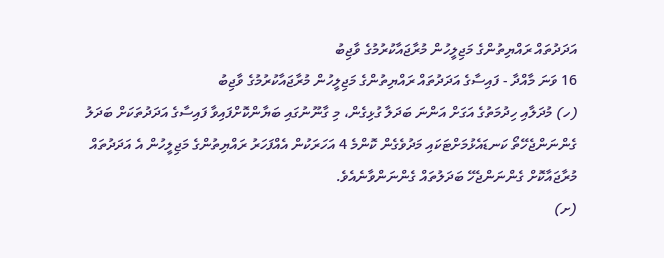އަދަދުތައް ރައްޔިތުންގެ މަޖިލީހުން މުރާޖައާކުރުމުގެ ވާޖިބު
16 ވަނަ މާއްދާ - ފައިސާގެ އަދަދުތައް ރައްޔިތުންގެ މަޖިލީހުން މުރާޖައާކުރުމުގެ ވާޖިބު
(ހ) މުދަލާއި ހިދުމަތުގެ އަގަށް އަންނަ ބަދަލާ ގުޅިގެން، މި ގާނޫނުގައި ބަޔާންކޮށްފައިވާ ފައިސާގެ އަދަދުތަކަށް ބަދަލު ގެންނަންޖެހޭތޯ ކަނޑައެޅުމަށްޓަކައި މަދުވެގެން ކޮންމެ 4 އަހަރަކުން އެއްފަހަރު ރައްޔިތުންގެ މަޖިލީހުން އެ އަދަދުތައް މުރާޖައާކޮށް ގެންނަންޖެހޭ ބަދަލުތައް ގެންނަންވާނެއެވެ.
(ށ)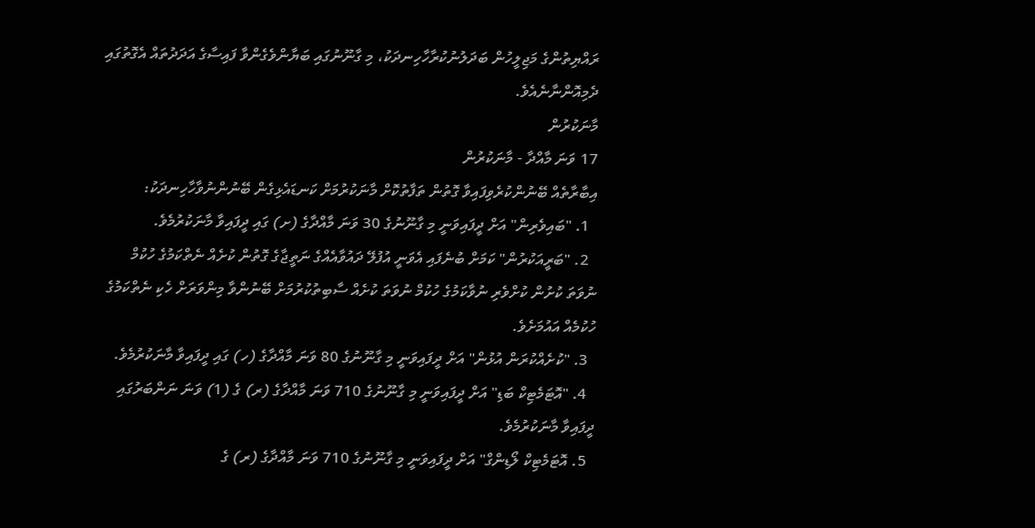ރައްޔިތުންގެ މަޖިލީހުން ބަދަލުނުކުރާހާހިނދަކު، މި ގާނޫނުގައި ބަޔާންވެގެންވާ ފައިސާގެ އަދަދުތައް އެގޮތުގައި ދެމިއޮންނާނެއެވެ.
މާނަކުރުން
17 ވަނަ މާއްދާ - މާނަކުރުން
އިބާރާތެއް ބޭނުންކުރެވިފައިވާ ގޮތުން ތަފާތުކޮށް މާނަކުރުމަށް ކަނޑައެޅިގެން ބޭނުންނުވާހާހިނދަކު:
  1. "ބައިވެރިން" އަށް ދީފައިވަނީ މި ގާނޫނުގެ 30 ވަނަ މާއްދާގެ (ށ) ގައި ދީފައިވާ މާނަކުރުމެވެ.
  2. "ބަރީއަކުރުން" ކަމަށް ބުނެފައި އެވަނީ އުފުލޭ ދައުވާއެއްގެ ނަތީޖާގެ ގޮތުން ކުށެއް ނެތްކަމުގެ ހުކުމް ނުވަތަ ކުށުން ކުށްވެރި ނުވާކަމުގެ ހުކުމް ނުވަތަ ކުށެއް ސާބިތުކުރުމަށް ބޭނުންވާ މިންވަރަށް ހެކި ނެތްކަމުގެ ހުކުމެއް އައުމަށެވެ.
  3. "ކުށެއްކުރަން އުޅުން" އަށް ދީފައިވަނީ މި ގާނޫނުގެ 80 ވަނަ މާއްދާގެ (ހ) ގައި ދީފައިވާ މާނަކުރުމެވެ.
  4. "އޮޓަމެޓިކް ބަޑި" އަށް ދީފައިވަނީ މި ގާނޫނުގެ 710 ވަނަ މާއްދާގެ (ރ) ގެ (1) ވަނަ ނަންބަރުގައި ދީފައިވާ މާނަކުރުމެވެ.
  5. އޮޓަމެޓިކް ލޯޑިންގް" އަށް ދީފައިވަނީ މި ގާނޫނުގެ 710 ވަނަ މާއްދާގެ (ރ) ގެ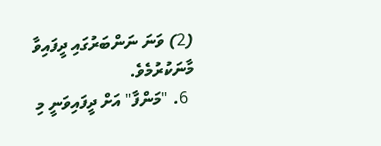(2) ވަނަ ނަންބަރުގައި ދީފައިވާ މާނަކުރުމެވެ.
  6. "މަންފާ" އަށް ދީފައިވަނީ މި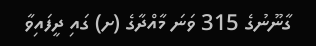ގާނޫނުގެ 315 ވަނަ މާއްދާގެ (ށ) ގައި ދީފައިވާ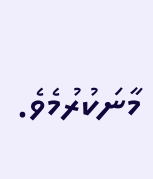މާނަކުރުމެވެ.